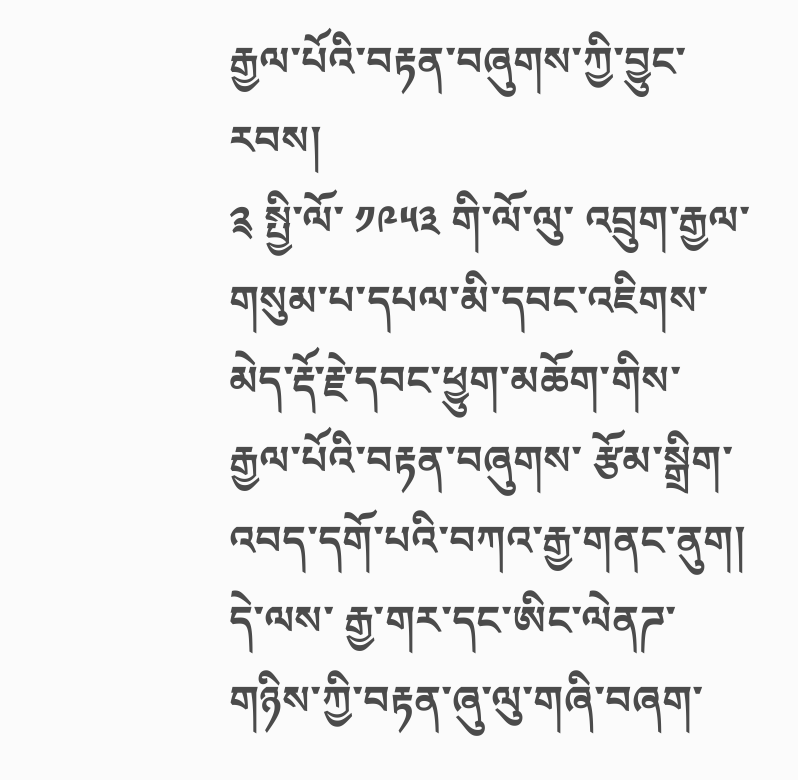རྒྱལ་པོའི་བརྟན་བཞུགས་ཀྱི་བྱུང་རབས།
༉ སྤྱི་ལོ་ ༡༩༥༣ གི་ལོ་ལུ་ འབྲུག་རྒྱལ་གསུམ་པ་དཔལ་མི་དབང་འཇིགས་མེད་རྡོ་རྗེ་དབང་ཕྱུག་མཆོག་གིས་ རྒྱལ་པོའི་བརྟན་བཞུགས་ རྩོམ་སྒྲིག་འབད་དགོ་པའི་བཀའ་རྒྱ་གནང་ནུག། དེ་ལས་ རྒྱ་གར་དང་ཨིང་ལེནཌ་གཉིས་ཀྱི་བརྟན་ཞུ་ལུ་གཞི་བཞག་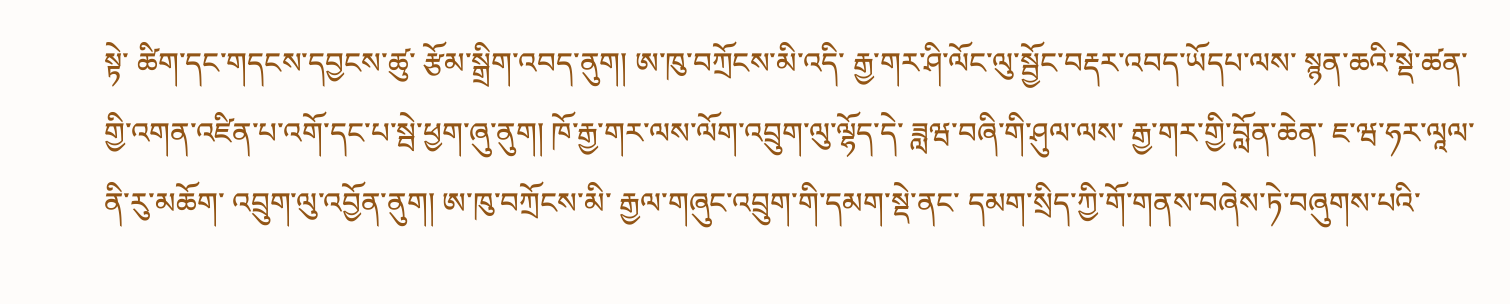སྟེ་ ཚིག་དང་གདངས་དབྱངས་ཚུ་ རྩོམ་སྒྲིག་འབད་ནུག། ཨ་ཁུ་བཀྲོངས་མི་འདི་ རྒྱ་གར་ཤི་ལོང་ལུ་སྦྱོང་བརྡར་འབད་ཡོདཔ་ལས་ སྙན་ཆའི་སྡེ་ཚན་གྱི་འགན་འཛིན་པ་འགོ་དང་པ་སྦེ་ཕྱག་ཞུ་ནུག། ཁོ་རྒྱ་གར་ལས་ལོག་འབྲུག་ལུ་ལྷོད་དེ་ ཟླཝ་བཞི་གི་ཤུལ་ལས་ རྒྱ་གར་གྱི་བློན་ཆེན་ ཇ་ཝ་ཧར་ལཱལ་ནི་རུ་མཆོག་ འབྲུག་ལུ་འབྱོན་ནུག། ཨ་ཁུ་བཀྲོངས་མི་ རྒྱལ་གཞུང་འབྲུག་གི་དམག་སྡེ་ནང་ དམག་སྲིད་ཀྱི་གོ་གནས་བཞེས་ཏེ་བཞུགས་པའི་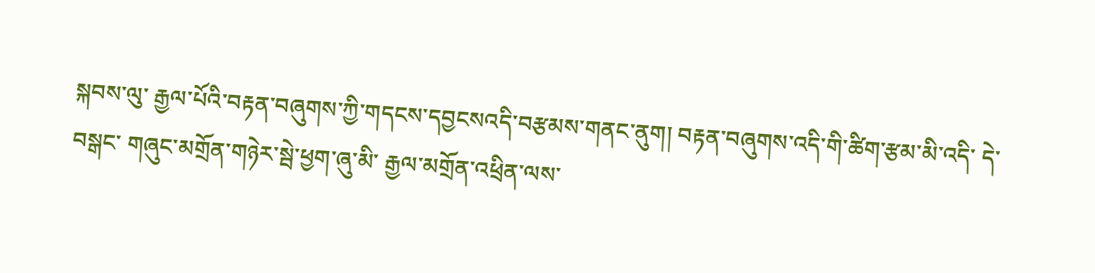སྐབས་ལུ་ རྒྱལ་པོའི་བརྟན་བཞུགས་ཀྱི་གདངས་དབྱངསའདི་བརྩམས་གནང་ནུག། བརྟན་བཞུགས་འདི་གི་ཚིག་རྩམ་མི་འདི་ དེ་བསྒང་ གཞུང་མགྲོན་གཉེར་སྦེ་ཕྱག་ཞུ་མི་ རྒྱལ་མགྲོན་འཕྲིན་ལས་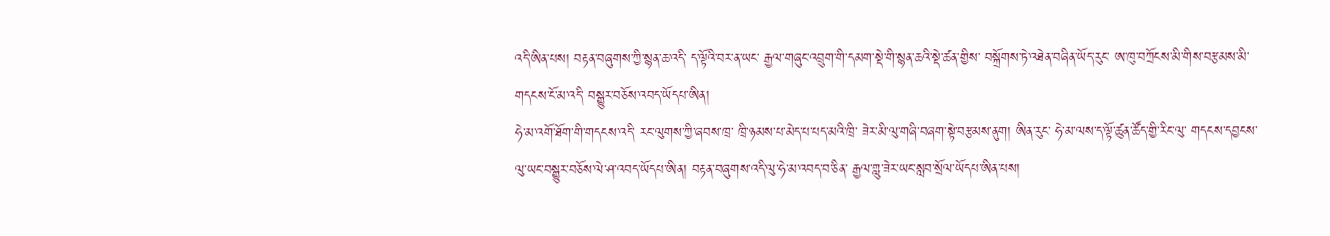འདི་ཨིན་པས། བརྟན་བཞུགས་ཀྱི་སྙན་ཆ་འདི་ ད་ལྟོའི་བར་ན་ཡང་ རྒྱལ་གཞུང་འབྲུག་གི་དམག་སྡེ་གི་སྙན་ཆའི་སྡེ་ཚན་གྱིས་ བསྐྲོགས་ཏེ་འཐེན་བཞིན་ཡོད་རུང་ ཨ་ཁུ་བཀྲོངས་མི་གིས་བརྩམས་མི་གདངས་ངོ་མ་འདི་ བསྒྱུར་བཅོས་འབད་ཡོདཔ་ཨིན།
ཧེ་མ་འགོ་ཐོག་གི་གདངས་འདི་ རང་ལུགས་ཀྱི་ཞབས་ཁྲ་ ཁྲི་ཉམས་པ་མེད་པ་པད་མའི་ཁྲི་ ཟེར་མི་ལུ་གཞི་བཞག་སྟེ་བརྩམས་ནུག། ཨིན་རུང་ ཧེ་མ་ལས་ད་ལྟོ་ཚུན་ཚོད་གྱི་རིང་ལུ་ གདངས་དབྱངས་ལུ་ཡང་བསྒྱུར་བཅོས་ལེ་ཤ་འབད་ཡོདཔ་ཨིན། བརྟན་བཞུགས་འདི་ལུ་ཧེ་མ་འབད་བ་ཅིན་ རྒྱལ་གླུ་ཟེར་ཡང་སླབ་སྲོལ་ཡོདཔ་ཨིན་པས།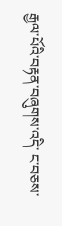རྒྱལ་པོའི་བརྟན་བཞུགས་འདི་ ང་བཅས་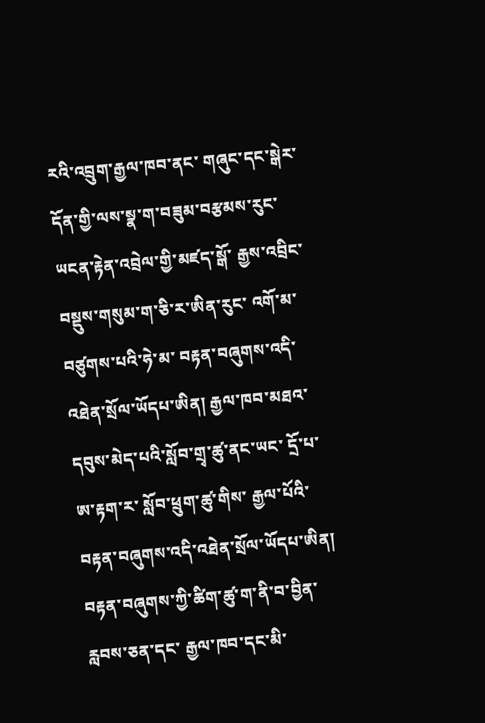རའི་འབྲུག་རྒྱལ་ཁབ་ནང་ གཞུང་དང་སྒེར་དོན་གྱི་ལས་སྣ་ག་བཟུམ་བརྩམས་རུང་ ཡངན་རྟེན་འབྲེལ་གྱི་མཛད་སྒོ་ རྒྱས་འབྲིང་བསྡུས་གསུམ་ག་ཅི་ར་ཨིན་རུང་ འགོ་མ་བཙུགས་པའི་ཧེ་མ་ བརྟན་བཞུགས་འདི་འཐེན་སྲོལ་ཡོདཔ་ཨིན། རྒྱལ་ཁབ་མཐའ་དབུས་མེད་པའི་སློབ་གྲྭ་ཚུ་ནང་ཡང་ དྲོ་པ་ཨ་རྟག་ར་ སློབ་ཕྲུག་ཚུ་གིས་ རྒྱལ་པོའི་བརྟན་བཞུགས་འདི་འཐེན་སྲོལ་ཡོདཔ་ཨིན།
བརྟན་བཞུགས་ཀྱི་ཚིག་ཚུ་ག་ནི་བ་བྱིན་རླབས་ཅན་དང་ རྒྱལ་ཁབ་དང་མི་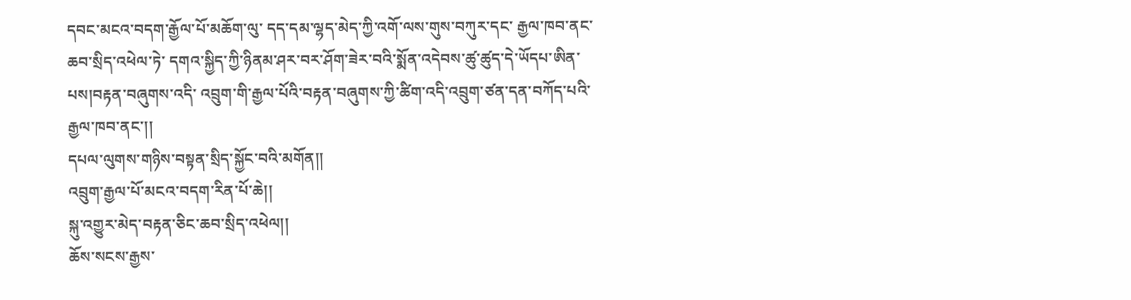དབང་མངའ་བདག་རྒྱོལ་པོ་མཆོག་ལུ་ དད་དམ་ལྷད་མེད་ཀྱི་འགོ་ལས་གུས་བཀུར་དང་ རྒྱལ་ཁབ་ནང་ཆབ་སྲིད་འཕེལ་ཏེ་ དགའ་སྐྱིད་ཀྱི་ཉིནམ་ཤར་བར་ཤོག་ཟེར་བའི་སྨོན་འདེབས་ཚུ་ཚུད་དེ་ཡོདཔ་ཨིན་པས།བརྟན་བཞུགས་འདི་ འབྲུག་གི་རྒྱལ་པོའི་བརྟན་བཞུགས་ཀྱི་ཚིག་འདི་འབྲུག་ཙན་དན་བཀོད་པའི་རྒྱལ་ཁབ་ནང་།།
དཔལ་ལུགས་གཉིས་བསྟན་སྲིད་སྐྱོང་བའི་མགོན།།
འབྲུག་རྒྱལ་པོ་མངའ་བདག་རིན་པོ་ཆེ།།
སྐུ་འགྱུར་མེད་བརྟན་ཅིང་ཆབ་སྲིད་འཕེལ།།
ཆོས་སངས་རྒྱས་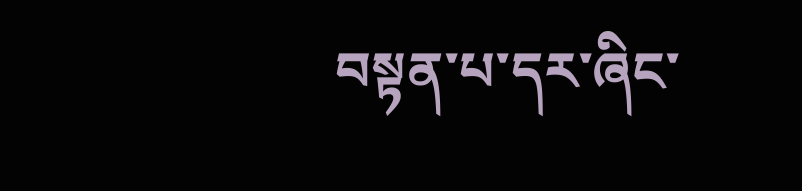བསྟན་པ་དར་ཞིང་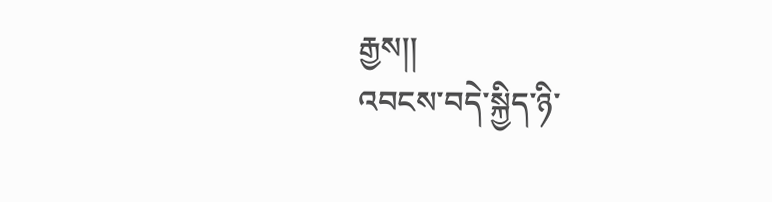རྒྱས།།
འབངས་བདེ་སྐྱིད་ཉི་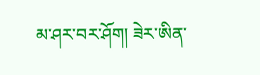མ་ཤར་བར་ཤོག། ཟེར་ཨིན་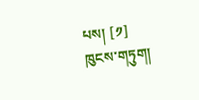པས། [༡]
ཁུངས་གཏུག།